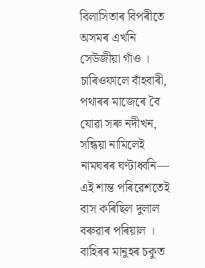বিলাসিতাৰ বিপৰীতে
অসমৰ এখনি সেউজীয়া গাঁও । চাৰিওফালে বাঁহবাৰী, পথাৰৰ মাজেৰে বৈ যোৱা সৰু নদীখন, সন্ধিয়া নামিলেই নামঘৰৰ ঘণ্টাধ্বনি— এই শান্ত পৰিৱেশতেই বাস কৰিছিল দুলাল বৰুৱাৰ পৰিয়াল । বাহিৰৰ মানুহৰ চকুত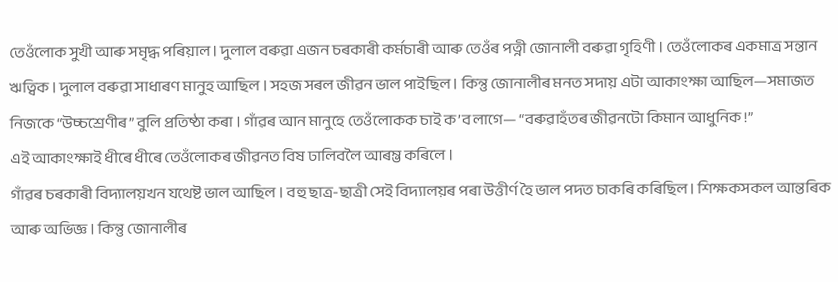তেওঁলোক সুখী আৰু সমৃদ্ধ পৰিয়াল । দুলাল বৰুৱা এজন চৰকাৰী কৰ্মচাৰী আৰু তেওঁৰ পত্নী জোনালী বৰুৱা গৃহিণী । তেওঁলোকৰ একমাত্ৰ সন্তান ঋত্বিক । দুলাল বৰুৱা সাধাৰণ মানুহ আছিল । সহজ সৰল জীৱন ভাল পাইছিল । কিন্তু জোনালীৰ মনত সদায় এটা আকাংক্ষা আছিল—সমাজত নিজকে “উচ্চশ্ৰেণীৰ” বুলি প্ৰতিষ্ঠা কৰা । গাঁৱৰ আন মানুহে তেওঁলোকক চাই ক’ব লাগে— “বৰুৱাহঁতৰ জীৱনটো কিমান আধুনিক !”
এই আকাংক্ষাই ধীৰে ধীৰে তেওঁলোকৰ জীৱনত বিষ ঢালিবলৈ আৰম্ভ কৰিলে ।
গাঁৱৰ চৰকাৰী বিদ্যালয়খন যথেষ্ট ভাল আছিল । বহু ছাত্ৰ-ছাত্ৰী সেই বিদ্যালয়ৰ পৰা উত্তীৰ্ণ হৈ ভাল পদত চাকৰি কৰিছিল । শিক্ষকসকল আন্তৰিক আৰু অভিজ্ঞ । কিন্তু জোনালীৰ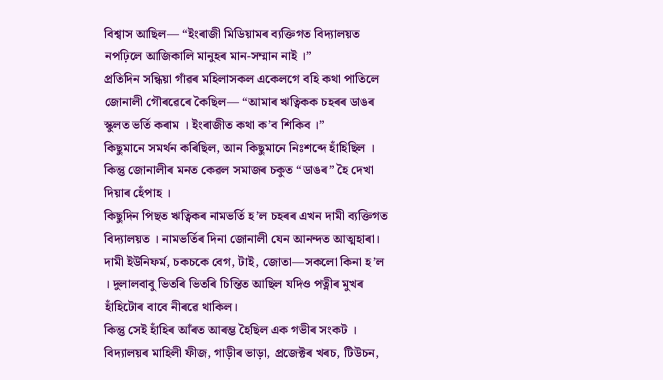বিশ্বাস আছিল— “ইংৰাজী মিডিয়ামৰ ব্যক্তিগত বিদ্যালয়ত নপঢ়িলে আজিকালি মানুহৰ মান-সম্মান নাই ।”
প্ৰতিদিন সন্ধিয়া গাঁৱৰ মহিলাসকল একেলগে বহি কথা পাতিলে জোনালী গৌৰৱেৰে কৈছিল— “আমাৰ ঋত্বিকক চহৰৰ ডাঙৰ স্কুলত ভৰ্তি কৰাম । ইংৰাজীত কথা ক’ব শিকিব ।”
কিছুমানে সমৰ্থন কৰিছিল, আন কিছুমানে নিঃশব্দে হাঁহিছিল । কিন্তু জোনালীৰ মনত কেৱল সমাজৰ চকুত “ডাঙৰ” হৈ দেখা দিয়াৰ হেঁপাহ ।
কিছুদিন পিছত ঋত্বিকৰ নামভৰ্তি হ’ল চহৰৰ এখন দামী ব্যক্তিগত বিদ্যালয়ত । নামভৰ্তিৰ দিনা জোনালী যেন আনন্দত আত্মহাৰা। দামী ইউনিফৰ্ম, চকচকে বেগ, টাই, জোতা—সকলো কিনা হ’ল । দুলালবাবু ভিতৰি ভিতৰি চিন্তিত আছিল যদিও পত্নীৰ মুখৰ হাঁহিটোৰ বাবে নীৰৱে থাকিল।
কিন্তু সেই হাঁহিৰ আঁৰত আৰম্ভ হৈছিল এক গভীৰ সংকট ।
বিদ্যালয়ৰ মাহিলী ফীজ, গাড়ীৰ ভাড়া, প্ৰজেক্টৰ খৰচ, টিউচন,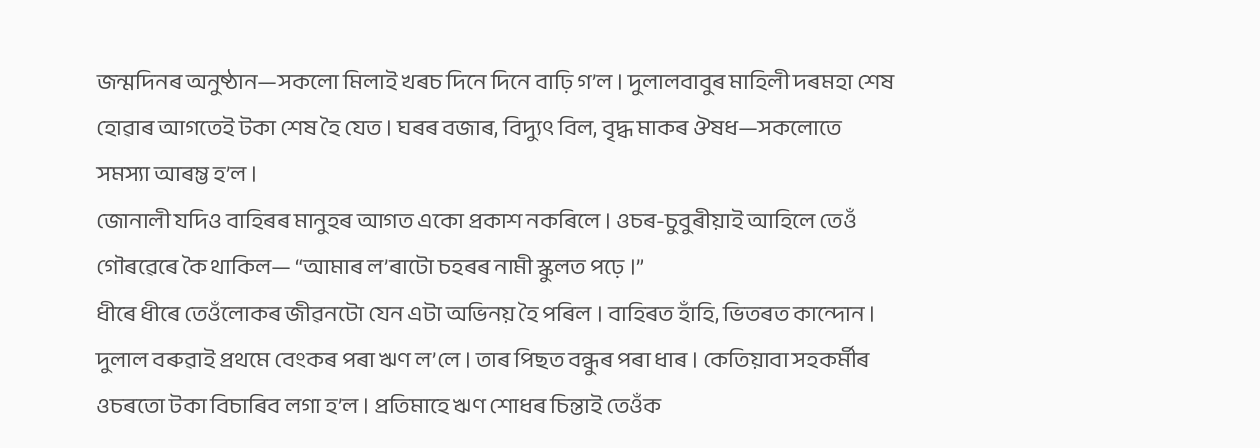জন্মদিনৰ অনুষ্ঠান—সকলো মিলাই খৰচ দিনে দিনে বাঢ়ি গ’ল । দুলালবাবুৰ মাহিলী দৰমহা শেষ হোৱাৰ আগতেই টকা শেষ হৈ যেত । ঘৰৰ বজাৰ, বিদ্যুৎ বিল, বৃদ্ধ মাকৰ ঔষধ—সকলোতে সমস্যা আৰম্ভ হ’ল ।
জোনালী যদিও বাহিৰৰ মানুহৰ আগত একো প্ৰকাশ নকৰিলে । ওচৰ-চুবুৰীয়াই আহিলে তেওঁ গৌৰৱেৰে কৈ থাকিল— “আমাৰ ল’ৰাটো চহৰৰ নামী স্কুলত পঢ়ে ।”
ধীৰে ধীৰে তেওঁলোকৰ জীৱনটো যেন এটা অভিনয় হৈ পৰিল । বাহিৰত হাঁহি, ভিতৰত কান্দোন ।
দুলাল বৰুৱাই প্ৰথমে বেংকৰ পৰা ঋণ ল’লে । তাৰ পিছত বন্ধুৰ পৰা ধাৰ । কেতিয়াবা সহকৰ্মীৰ ওচৰতো টকা বিচাৰিব লগা হ’ল । প্ৰতিমাহে ঋণ শোধৰ চিন্তাই তেওঁক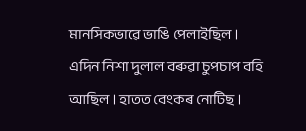মানসিকভাৱে ভাঙি পেলাইছিল ।
এদিন নিশা দুলাল বৰুৱা চুপচাপ বহি আছিল । হাতত বেংকৰ নোটিছ ।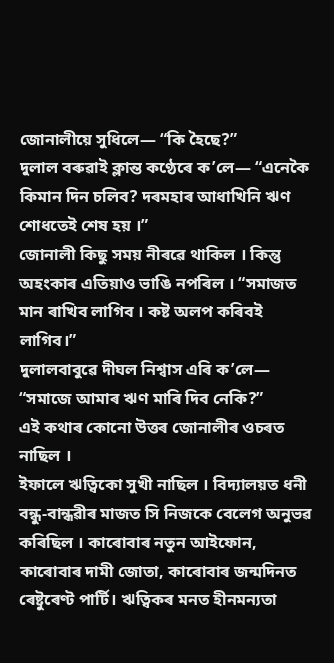জোনালীয়ে সুধিলে— “কি হৈছে?”
দুলাল বৰুৱাই ক্লান্ত কণ্ঠেৰে ক’লে— “এনেকৈ কিমান দিন চলিব? দৰমহাৰ আধাখিনি ঋণ শোধতেই শেষ হয় ।”
জোনালী কিছু সময় নীৰৱে থাকিল । কিন্তু অহংকাৰ এতিয়াও ভাঙি নপৰিল । “সমাজত মান ৰাখিব লাগিব । কষ্ট অলপ কৰিবই লাগিব।”
দুলালবাবুৱে দীঘল নিশ্বাস এৰি ক’লে— “সমাজে আমাৰ ঋণ মাৰি দিব নেকি?”
এই কথাৰ কোনো উত্তৰ জোনালীৰ ওচৰত নাছিল ।
ইফালে ঋত্বিকো সুখী নাছিল । বিদ্যালয়ত ধনী বন্ধু-বান্ধৱীৰ মাজত সি নিজকে বেলেগ অনুভৱ কৰিছিল । কাৰোবাৰ নতুন আইফোন, কাৰোবাৰ দামী জোতা, কাৰোবাৰ জন্মদিনত ৰেষ্টুৰেণ্ট পাৰ্টি। ঋত্বিকৰ মনত হীনমন্যতা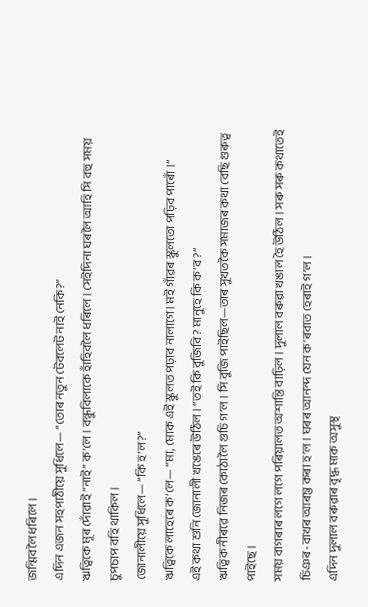জন্মিবলৈ ধৰিলে ।
এদিন এজন সহপাঠীয়ে সুধিলে— “তোৰ নতুন টেবলেট নাই নেকি?”
ঋত্বিকে মূৰ দোঁৱাই “নাই” ক’লে । বন্ধুবিলাকে হাঁহিবলৈ ধৰিলে । সেইদিনা ঘৰলৈ আহি সি বহু সময় চুপচাপ বহি থাকিল ।
জোনালীয়ে সুধিলে— “কি হ’ল?”
ঋত্বিকে লাহেৰে ক’লে— “মা, মোক এই স্কুলত পঢ়াব নালাগে। মই গাঁৱৰ স্কুলতো পঢ়িব পাৰোঁ ।”
এই কথা শুনি জোনালী খঙেৰে উঠিল । “তই কি বুজিবি? মানুহে কি ক’ব?”
ঋত্বিক নীৰৱে নিজৰ কোঠালৈ গুচি গ’ল । সি বুজি পাইছিল—তাৰ সুখতকৈ সমাজৰ কথা বেছি গুৰুত্ব পাইছে ।
সময় বাগৰাৰ লগে লগে পৰিয়ালত অশান্তি বাঢ়িল । দুলাল বৰুৱা খঙাল হৈ উঠিল । সৰু সৰু কথাতেই চিঞৰ-বাখৰ আৰম্ভ কৰা হ’ল । ঘৰৰ আনন্দ যেন ক’ৰবাত হেৰাই গ’ল ।
এদিন দুলাল বৰুৱাৰ বৃদ্ধ মাক অসুস্থ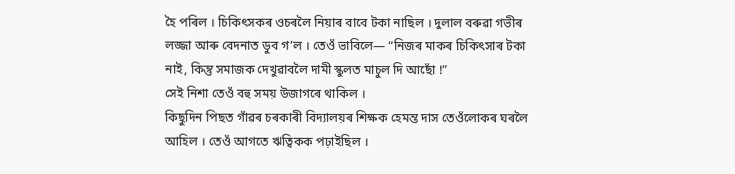হৈ পৰিল । চিকিৎসকৰ ওচৰলৈ নিয়াৰ বাবে টকা নাছিল । দুলাল বৰুৱা গভীৰ লজ্জা আৰু বেদনাত ডুব গ’ল । তেওঁ ভাবিলে— “নিজৰ মাকৰ চিকিৎসাৰ টকা নাই, কিন্তু সমাজক দেখুৱাবলৈ দামী স্কুলত মাচুল দি আছোঁ !”
সেই নিশা তেওঁ বহু সময় উজাগৰে থাকিল ।
কিছুদিন পিছত গাঁৱৰ চৰকাৰী বিদ্যালয়ৰ শিক্ষক হেমন্ত দাস তেওঁলোকৰ ঘৰলৈ আহিল । তেওঁ আগতে ঋত্বিকক পঢ়াইছিল ।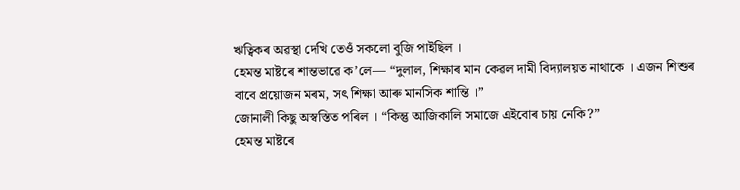ঋত্বিকৰ অৱস্থা দেখি তেওঁ সকলো বুজি পাইছিল ।
হেমন্ত মাষ্টৰে শান্তভাৱে ক’লে— “দুলাল, শিক্ষাৰ মান কেৱল দামী বিদ্যালয়ত নাথাকে । এজন শিশুৰ বাবে প্ৰয়োজন মৰম, সৎ শিক্ষা আৰু মানসিক শান্তি ।”
জোনালী কিছু অস্বস্তিত পৰিল । “কিন্তু আজিকালি সমাজে এইবোৰ চায় নেকি?”
হেমন্ত মাষ্টৰে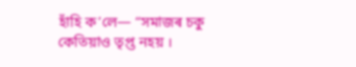হাঁহি ক’লে— “সমাজৰ চকু কেতিয়াও তৃপ্ত নহয় ।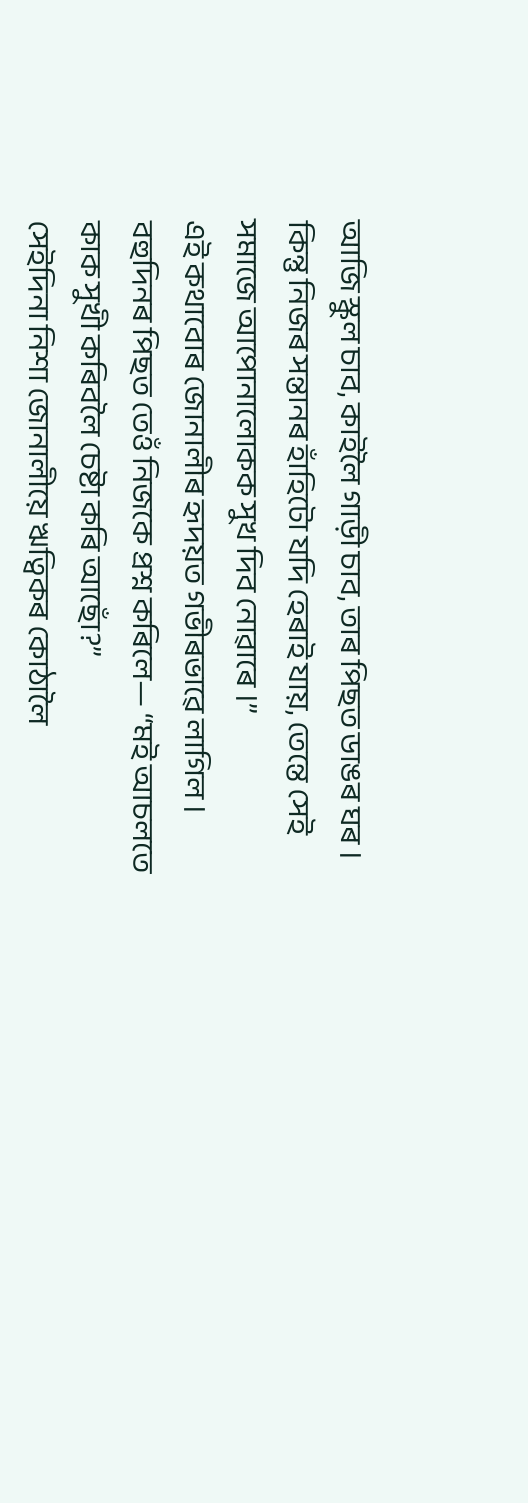আজি স্কুল চাব, কাইলৈ গাড়ী চাব, তাৰ পিছত ডাঙৰ ঘৰ । কিন্তু নিজৰ সন্তানৰ হাঁহিটো যদি হেৰাই যায়, তেন্তে সেই সমাজে আপোনালোকক সুখ দিব নোৱাৰে ।”
এই কথাবোৰ জোনালীৰ হৃদয়ত গভীৰভাৱে লাগিল । বহুদিনৰ পিছত তেওঁ নিজকে প্রশ্ন কৰিলে— “মই আচলতে কাক সুখী কৰিবলৈ চেষ্টা কৰি আছোঁ?”
সেইদিনা নিশা জোনালীয়ে ঋত্বিকৰ কোঠালৈ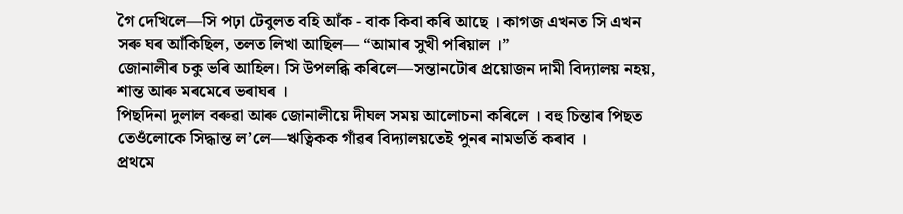গৈ দেখিলে—সি পঢ়া টেবুলত বহি আঁক - বাক কিবা কৰি আছে । কাগজ এখনত সি এখন সৰু ঘৰ আঁকিছিল, তলত লিখা আছিল— “আমাৰ সুখী পৰিয়াল ।”
জোনালীৰ চকু ভৰি আহিল। সি উপলব্ধি কৰিলে—সন্তানটোৰ প্ৰয়োজন দামী বিদ্যালয় নহয়, শান্ত আৰু মৰমেৰে ভৰাঘৰ ।
পিছদিনা দুলাল বৰুৱা আৰু জোনালীয়ে দীঘল সময় আলোচনা কৰিলে । বহু চিন্তাৰ পিছত তেওঁলোকে সিদ্ধান্ত ল’লে—ঋত্বিকক গাঁৱৰ বিদ্যালয়তেই পুনৰ নামভৰ্তি কৰাব ।
প্ৰথমে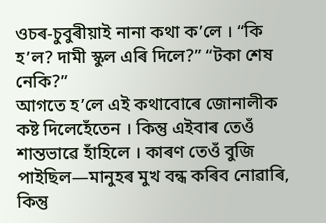ওচৰ-চুবুৰীয়াই নানা কথা ক’লে । “কি হ’ল? দামী স্কুল এৰি দিলে?” “টকা শেষ নেকি?”
আগতে হ’লে এই কথাবোৰে জোনালীক কষ্ট দিলেহেঁতেন । কিন্তু এইবাৰ তেওঁ শান্তভাৱে হাঁহিলে । কাৰণ তেওঁ বুজি পাইছিল—মানুহৰ মুখ বন্ধ কৰিব নোৱাৰি, কিন্তু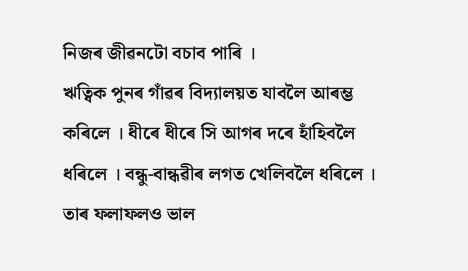নিজৰ জীৱনটো বচাব পাৰি ।
ঋত্বিক পুনৰ গাঁৱৰ বিদ্যালয়ত যাবলৈ আৰম্ভ কৰিলে । ধীৰে ধীৰে সি আগৰ দৰে হাঁহিবলৈ ধৰিলে । বন্ধু-বান্ধৱীৰ লগত খেলিবলৈ ধৰিলে । তাৰ ফলাফলও ভাল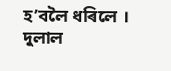হ’বলৈ ধৰিলে ।
দুলাল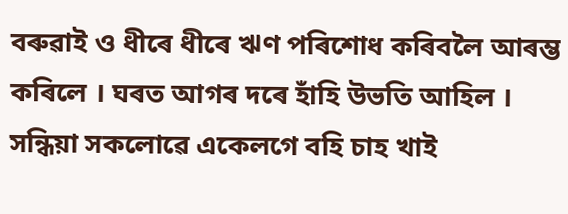বৰুৱাই ও ধীৰে ধীৰে ঋণ পৰিশোধ কৰিবলৈ আৰম্ভ কৰিলে । ঘৰত আগৰ দৰে হাঁহি উভতি আহিল । সন্ধিয়া সকলোৱে একেলগে বহি চাহ খাই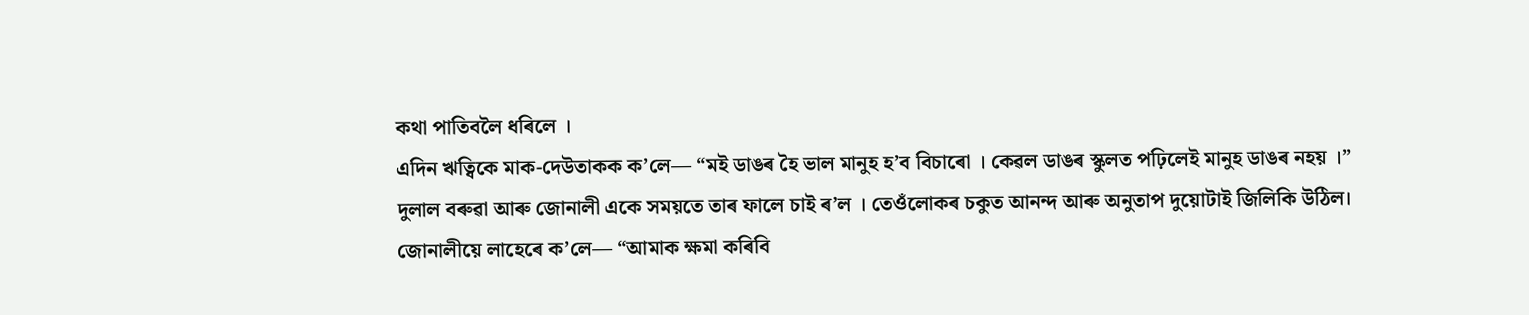কথা পাতিবলৈ ধৰিলে ।
এদিন ঋত্বিকে মাক-দেউতাকক ক’লে— “মই ডাঙৰ হৈ ভাল মানুহ হ’ব বিচাৰো । কেৱল ডাঙৰ স্কুলত পঢ়িলেই মানুহ ডাঙৰ নহয় ।”
দুলাল বৰুৱা আৰু জোনালী একে সময়তে তাৰ ফালে চাই ৰ’ল । তেওঁলোকৰ চকুত আনন্দ আৰু অনুতাপ দুয়োটাই জিলিকি উঠিল।
জোনালীয়ে লাহেৰে ক’লে— “আমাক ক্ষমা কৰিবি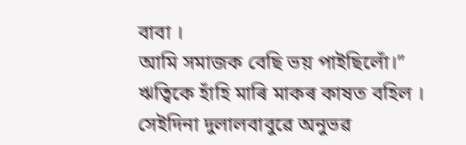বাবা ।
আমি সমাজক বেছি ভয় পাইছিলোঁ।”
ঋত্বিকে হাঁহি মাৰি মাকৰ কাষত বহিল ।
সেইদিনা দুলালবাবুৱে অনুভৱ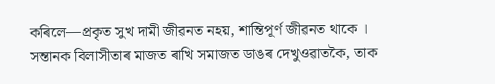কৰিলে—প্ৰকৃত সুখ দামী জীৱনত নহয়, শান্তিপূৰ্ণ জীৱনত থাকে । সন্তানক বিলাসীতাৰ মাজত ৰাখি সমাজত ডাঙৰ দেখুওৱাতকৈ, তাক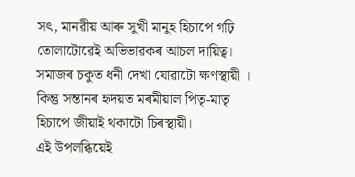সৎ, মানৱীয় আৰু সুখী মানুহ হিচাপে গঢ়ি তোলাটোৱেই অভিভাৱকৰ আচল দায়িত্ব।
সমাজৰ চকুত ধনী দেখা যোৱাটো ক্ষণস্থায়ী ।
কিন্তু সন্তানৰ হৃদয়ত মৰমীয়াল পিতৃ-মাতৃ হিচাপে জীয়াই থকাটো চিৰস্থায়ী।
এই উপলব্ধিয়েই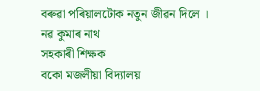বৰুৱা পৰিয়ালটোক নতুন জীৱন দিলে ।
নৱ কুমাৰ নাথ
সহকাৰী শিক্ষক
বকো মজলীয়া বিদ্যালয়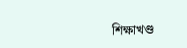শিক্ষাখণ্ড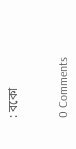: বকো


0 Comments